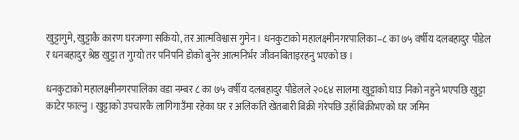खुट्टागुमे, खुट्टाकै कारण घरजग्गा सकियो, तर आत्मविश्वास गुमेन । धनकुटाको महालक्ष्मीनगरपालिका–८ का ७५ वर्षीय दलबहादुर पौडेल र धनबहादुर श्रेष्ठ खुट्टा त गुम्यो तर पनिपनि डोको बुनेर आत्मनिर्भर जीवनबिताइरहनु भएको छ ।

धनकुटाको महालक्ष्मीनगरपालिका वडा नम्बर ८ का ७५ वर्षीय दलबहादुर पौडेलले २०६४ सालमा खुट्टाको घाउ निको नहुने भएपछि खुट्टा काटेर फाल्नु । खुट्टाको उपचारकै लागिगाउँमा रहेका घर र अलिकति खेतबारी बिक्री गरेपछि उहाँबिक्रीभएको घर जमिन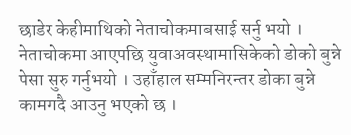छाडेर केहीमाथिको नेताचोकमाबसाई सर्नु भयो । नेताचोकमा आएपछि युवाअवस्थामासिकेको डोको बुन्ने पेसा सुरु गर्नुभयो । उहाँहाल सम्मनिरन्तर डोका बुन्ने कामगदै आउनु भएको छ ।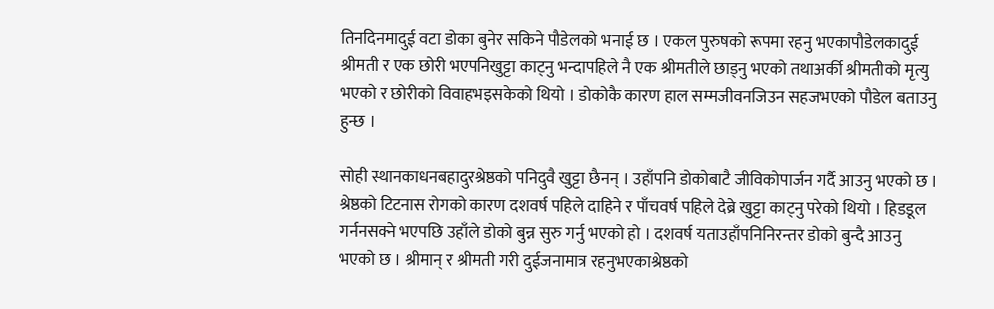तिनदिनमादुई वटा डोका बुनेर सकिने पौडेलको भनाई छ । एकल पुरुषको रूपमा रहनु भएकापौडेलकादुई श्रीमती र एक छोरी भएपनिखुट्टा काट्नु भन्दापहिले नै एक श्रीमतीले छाड्नु भएको तथाअर्की श्रीमतीको मृत्यु भएको र छोरीको विवाहभइसकेको थियो । डोकोकै कारण हाल सम्मजीवनजिउन सहजभएको पौडेल बताउनु हुन्छ ।

सोही स्थानकाधनबहादुरश्रेष्ठको पनिदुवै खुट्टा छैनन् । उहाँपनि डोकोबाटै जीविकोपार्जन गर्दै आउनु भएको छ । श्रेष्ठको टिटनास रोगको कारण दशवर्ष पहिले दाहिने र पाँचवर्ष पहिले देब्रे खुट्टा काट्नु परेको थियो । हिडडूल गर्ननसक्ने भएपछि उहाँले डोको बुन्न सुरु गर्नु भएको हो । दशवर्ष यताउहाँपनिनिरन्तर डोको बुन्दै आउनु भएको छ । श्रीमान् र श्रीमती गरी दुईजनामात्र रहनुभएकाश्रेष्ठको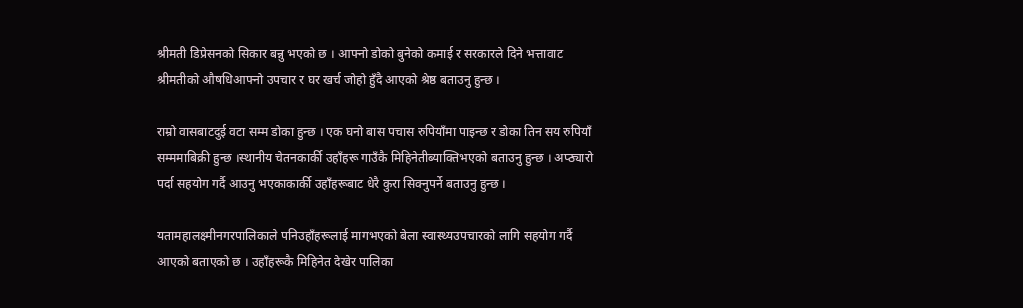श्रीमती डिप्रेसनको सिकार बन्नु भएको छ । आफ्नो डोको बुनेको कमाई र सरकारले दिने भत्तावाट श्रीमतीको औषधिआफ्नो उपचार र घर खर्च जोहो हुँदै आएको श्रेष्ठ बताउनु हुन्छ ।

राम्रो वासबाटदुई वटा सम्म डोका हुन्छ । एक घनो बास पचास रुपियाँमा पाइन्छ र डोका तिन सय रुपियाँ सम्ममाबिक्री हुन्छ ।स्थानीय चेतनकार्की उहाँहरू गाउँकै मिहिनेतीब्याक्तिभएको बताउनु हुन्छ । अप्ठ्यारो पर्दा सहयोग गर्दै आउनु भएकाकार्की उहाँहरूबाट धेरै कुरा सिक्नुपर्ने बताउनु हुन्छ ।

यतामहालक्ष्मीनगरपालिकाले पनिउहाँहरूलाई मागभएको बेला स्वास्थ्यउपचारको लागि सहयोग गर्दै आएको बताएको छ । उहाँहरूकै मिहिनेत देखेर पालिका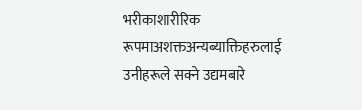भरीकाशारीरिक रूपमाअशक्तअन्यब्याक्तिहरुलाई उनीहरूले सक्ने उद्यमबारे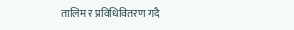तालिम र प्रविधिवितरण गदै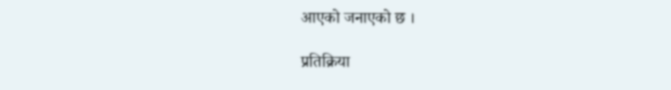आएको जनाएको छ ।

प्रतिक्रिया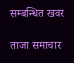सम्बन्धित खवर

ताजा समाचार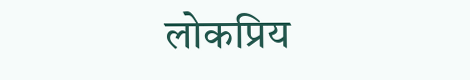लोकप्रिय